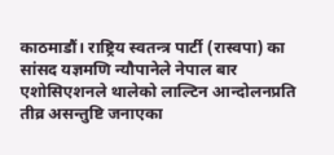काठमाडौं। राष्ट्रिय स्वतन्त्र पार्टी (रास्वपा) का सांसद यज्ञमणि न्यौपानेले नेपाल बार एशोसिएशनले थालेको लाल्टिन आन्दोलनप्रति तीव्र असन्तुष्टि जनाएका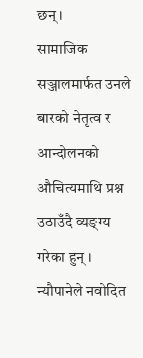छन् ।
सामाजिक सञ्जालमार्फत उनले बारको नेतृत्व र आन्दोलनको औचित्यमाथि प्रश्न उठाउँदै व्यङ्ग्य गरेका हुन् ।
न्यौपानेले नवोदित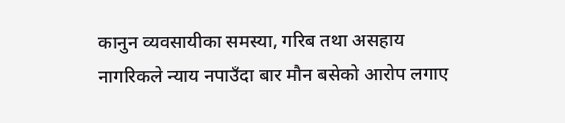कानुन व्यवसायीका समस्या, गरिब तथा असहाय नागरिकले न्याय नपाउँदा बार मौन बसेको आरोप लगाए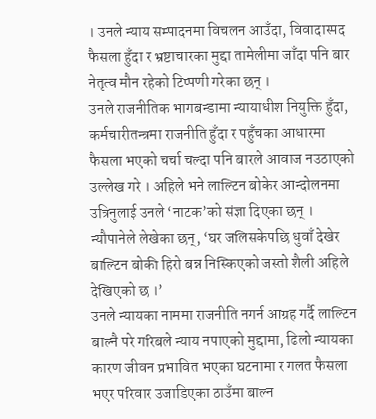। उनले न्याय सम्पादनमा विचलन आउँदा, विवादास्पद फैसला हुँदा र भ्रष्टाचारका मुद्दा तामेलीमा जाँदा पनि बार नेतृत्व मौन रहेको टिप्पणी गरेका छन् ।
उनले राजनीतिक भागबन्डामा न्यायाधीश नियुक्ति हुँदा, कर्मचारीतन्त्रमा राजनीति हुँदा र पहुँचका आधारमा फैसला भएको चर्चा चल्दा पनि बारले आवाज नउठाएको उल्लेख गरे । अहिले भने लाल्टिन बोकेर आन्दोलनमा उत्रिनुलाई उनले ‘नाटक’को संज्ञा दिएका छन् ।
न्यौपानेले लेखेका छन्, ‘घर जलिसकेपछि धुवाँ देखेर बाल्टिन बोकी हिरो बन्न निस्किएको जस्तो शैली अहिले देखिएको छ ।’
उनले न्यायका नाममा राजनीति नगर्न आग्रह गर्दै लाल्टिन बाल्नै परे गरिबले न्याय नपाएको मुद्दामा, ढिलो न्यायका कारण जीवन प्रभावित भएका घटनामा र गलत फैसला भएर परिवार उजाडिएका ठाउँमा बाल्न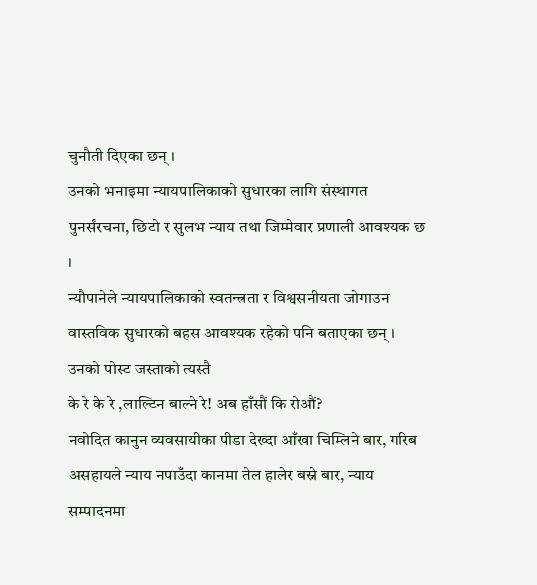चुनौती दिएका छन् ।
उनको भनाइमा न्यायपालिकाको सुधारका लागि संस्थागत पुनर्संरचना, छिटो र सुलभ न्याय तथा जिम्मेवार प्रणाली आवश्यक छ ।
न्यौपानेले न्यायपालिकाको स्वतन्त्रता र विश्वसनीयता जोगाउन वास्तविक सुधारको बहस आवश्यक रहेको पनि बताएका छन् ।
उनको पोस्ट जस्ताको त्यस्तै
के रे के रे ,लाल्टिन बाल्ने रे! अब हाँसौं कि रोऔं?
नवोदित कानुन व्यवसायीका पीडा देख्दा आँखा चिम्लिने बार, गरिब असहायले न्याय नपाउँदा कानमा तेल हालेर बस्ने बार, न्याय सम्पादनमा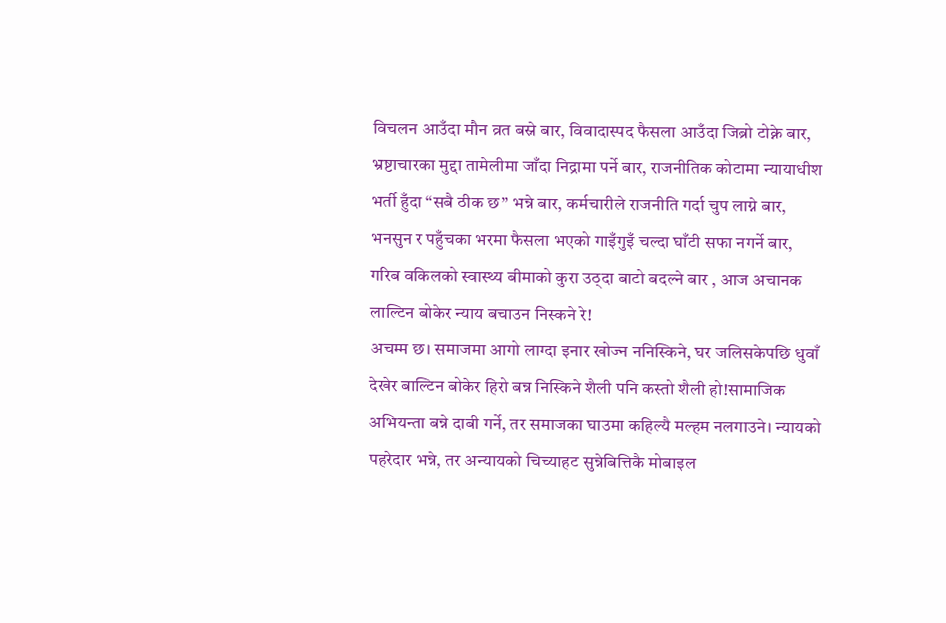विचलन आउँदा मौन व्रत बस्ने बार, विवादास्पद फैसला आउँदा जिब्रो टोक्ने बार, भ्रष्टाचारका मुद्दा तामेलीमा जाँदा निद्रामा पर्ने बार, राजनीतिक कोटामा न्यायाधीश भर्ती हुँदा “सबै ठीक छ” भन्ने बार, कर्मचारीले राजनीति गर्दा चुप लाग्ने बार, भनसुन र पहुँचका भरमा फैसला भएको गाइँगुइँ चल्दा घाँटी सफा नगर्ने बार, गरिब वकिलको स्वास्थ्य बीमाको कुरा उठ्दा बाटो बदल्ने बार , आज अचानक लाल्टिन बोकेर न्याय बचाउन निस्कने रे!
अचम्म छ। समाजमा आगो लाग्दा इनार खोज्न ननिस्किने, घर जलिसकेपछि धुवाँ देखेर बाल्टिन बोकेर हिरो बन्न निस्किने शैली पनि कस्तो शैली हो!सामाजिक अभियन्ता बन्ने दाबी गर्ने, तर समाजका घाउमा कहिल्यै मल्हम नलगाउने। न्यायको पहरेदार भन्ने, तर अन्यायको चिच्याहट सुन्नेबित्तिकै मोबाइल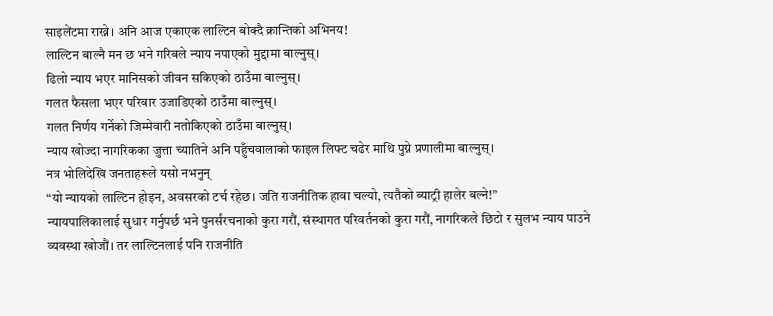साइलेंटमा राख्ने। अनि आज एकाएक लाल्टिन बोक्दै क्रान्तिको अभिनय!
लाल्टिन बाल्नै मन छ भने गरिबले न्याय नपाएको मुद्दामा बाल्नुस्।
ढिलो न्याय भएर मानिसको जीवन सकिएको ठाउँमा बाल्नुस्।
गलत फैसला भएर परिवार उजाडिएको ठाउँमा बाल्नुस्।
गलत निर्णय गर्नेको जिम्मेवारी नतोकिएको ठाउँमा बाल्नुस्।
न्याय खोज्दा नागरिकका जुत्ता च्यातिने अनि पहुँचवालाको फाइल लिफ्ट चढेर माथि पुग्ने प्रणालीमा बाल्नुस्।
नत्र भोलिदेखि जनताहरूले यसो नभनुन्
“यो न्यायको लाल्टिन होइन, अवसरको टर्च रहेछ। जति राजनीतिक हावा चल्यो, त्यतैको ब्याट्री हालेर बल्ने!”
न्यायपालिकालाई सुधार गर्नुपर्छ भने पुनर्संरचनाको कुरा गरौं, संस्थागत परिवर्तनको कुरा गरौं, नागरिकले छिटो र सुलभ न्याय पाउने व्यवस्था खोजौं। तर लाल्टिनलाई पनि राजनीति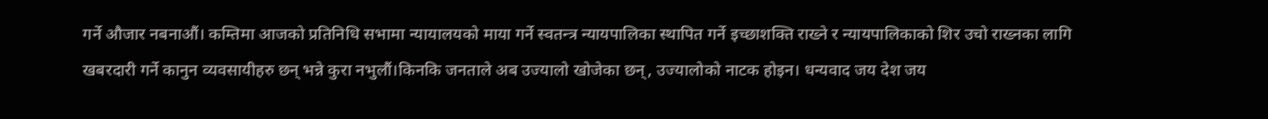गर्ने औजार नबनाऔं। कम्तिमा आजको प्रतिनिधि सभामा न्यायालयको माया गर्ने स्वतन्त्र न्यायपालिका स्थापित गर्ने इच्छाशक्ति राख्ने र न्यायपालिकाको शिर उचो राख्नका लागि खबरदारी गर्ने कानुन व्यवसायीहरु छन् भन्ने कुरा नभुलौं।किनकि जनताले अब उज्यालो खोजेका छन्, उज्यालोको नाटक होइन। धन्यवाद जय देश जय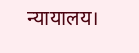न्यायालय।